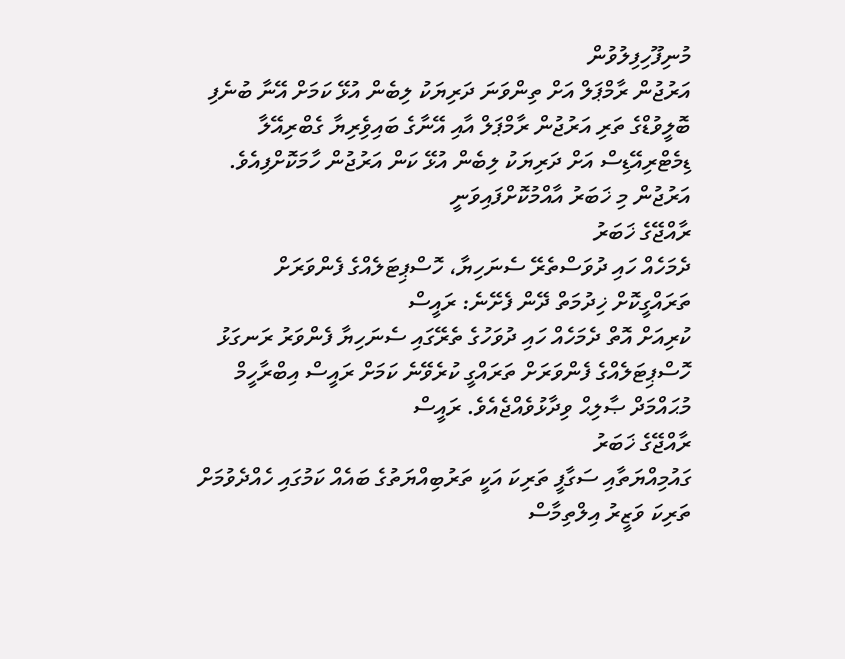މުނިފޫހިފިލުވުން
އަރުޖުން ރާމްޕަލް އަށް ތިންވަނަ ދަރިޔަކު ލިބެން އުޅޭ ކަމަށް އޭނާ ބުނެފި
ބޮލީވުޑްގެ ތަރި އަރުޖުން ރާމްޕަލް އާއި އޭނާގެ ބައިވެިރިޔާ ގެބްރިއޭލާ ޑިމެޓްރިއޭޑިސް އަށް ދަރިޔަކު ލިބެން އުޅޭ ކަން އަރުޖުން ހާމަކޮށްފިއެވެ. އަރުޖުން މި ޚަބަރު އާއްމުކޮށްފައިވަނީ
ރާއްޖޭގެ ޚަބަރު
ދެމަހެއް ހައި ދުވަސްތެރޭ ސެނަހިޔާ، ހޮސްޕިޓަލެއްގެ ފެންވަރަށް ތަރައްގީކޮށް ޚިދުމަތް ދޭން ފެށޭނެ: ރައީސް
ކުރިއަށް އޮތް ދެމަހެއް ހައި ދުވަހުގެ ތެރޭގައި ސެނަހިޔާ ފެންވަރު ރަނގަޅު ހޮސްޕިޓަލެއްގެ ފެންވަރަށް ތަރައްގީ ކުރެވޭނެ ކަމަށް ރައީސް އިބްރާހީމް މުޙައްމަދް ޞާލިޙް ވިދާޅުވެއްޖެއެވެ. ރައީސް
ރާއްޖޭގެ ޚަބަރު
ގައުމިއްޔަތާއި ސަގާފީ ތަރިކަ އަކީ ތަރުބިއްޔަތުގެ ބައެއް ކަމުގައި ހެއްދެވުމަށް ތަރިކަ ވަޒީރު އިލްތިމާސް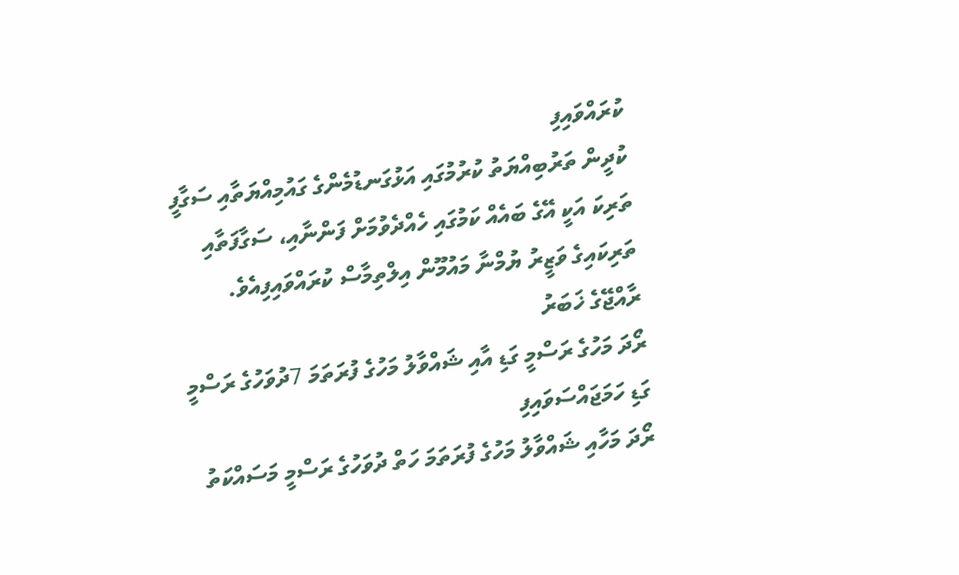ކުރައްވައިފި
ކުދީން ތަރުބިއްޔަތު ކުރުމުގައި އަޅުގަނޑުމެންގެ ގައުމިއްޔަތާއި ސަގާފީ ތަރިކަ އަކީ އޭގެ ބައެއް ކަމުގައި ހެއްދެވުމަށް ފަންނާއި، ސަގާފަތާއި ތަރިކައިގެ ވަޒީރު ޔުމްނާ މައުމޫން އިލްތިމާސް ކުރައްވައިފިއެވެ.
ރާއްޖޭގެ ޚަބަރު
ރޯދަ މަހުގެ ރަސްމީ ގަޑި އާއި ޝައްވާލު މަހުގެ ފުރަތަމަ 7ދުވަހުގެ ރަސްމީ ގަޑި ހަމަޖައްސަވައިފި
ރޯދަ މަހާއި ޝައްވާލު މަހުގެ ފުރަތަމަ ހަތް ދުވަހުގެ ރަސްމީ މަސައްކަތު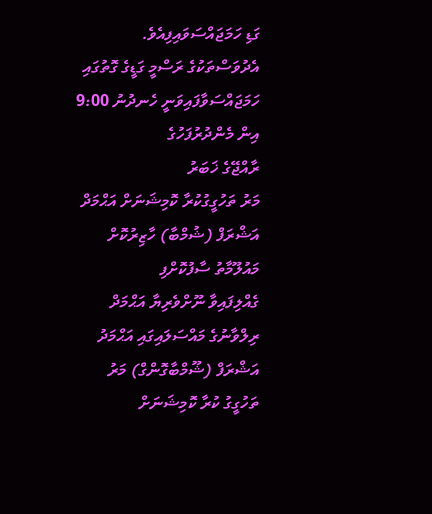ގަޑި ހަމަޖައްސަވައިފިއެވެ. އެދުވަސްތަކުގެ ރަސްމީ ގަޑީގެ ގޮތުގައި ހަމަޖައްސަވާފައިވަނީ ހެނދުނު 9:00 އިން މެންދުރުފަހުގެ
ރާއްޖޭގެ ޚަބަރު
މަރު ތަހުގީގުކުރާ ކޮމިޝަނަށް އަޙްމަދް އަޝްރަފް (ޝުމްބާ) ހާޒިރުކޮށް މައުލޫމާތު ސާފުކޮށްފި
ގެއްލިފައިވާ ނޫށްވެރިޔާ އަޙްމަދް ރިލްވާނުގެ މައްސަލައިގައި އަޙްމަދު އަޝްރަފް (ޝޫމްބާގޮންގް) މަރު ތަހުގީގު ކުރާ ކޮމިޝަނަށް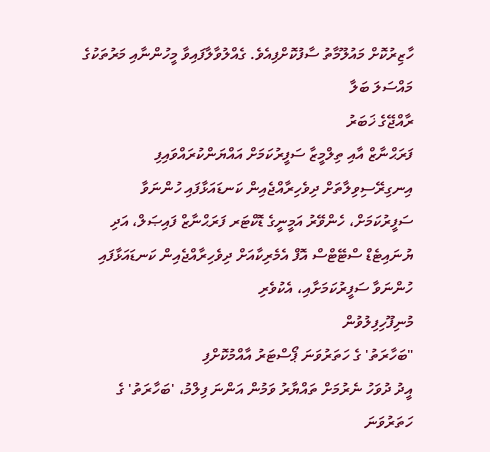ހާޒިރުކޮށް މައުލޫމާތު ސާފުކޮށްފިއެވެ. ގެއްލުވާލާފައިވާ މީހުންނާއި މަރުތަކުގެ މައްސަލަ ބަލާ
ރާއްޖޭގެ ޚަބަރު
ފަރަޙްނާޒް އާއި ތިލްމީޒާ ސަފީރުކަމަށް އައްޔަންކުރައްވައިފި
އިނގިރޭސިވިލާތަށް ދިވެހިރާއްޖެއިން ކަނޑައަޅާފައި ހުންނަވާ ސަފީރުކަމަށް، ހެންވޭރު އަމީނީގެ ޑޮކްޓަރ ފަރަޙްނާޒް ފައިޞަލް، އަދި ޔުނައިޓެޑް ސްޓޭޓްސް އޮފް އެމެރިކާއަށް ދިވެހިރާއްޖެއިން ކަނޑައަޅާފައި ހުންނަވާ ސަފީރުކަމަށާއި، އެކުވެރި
މުނިފޫހިފިލުވުން
"ބަހާރަތު' ގެ ހަތަރުވަނަ ޕޯސްޓަރު އާއްމުކޮށްފި
އީދު ދުވަހު ނެރުމަށް ތައްޔާރު ވަމުން އަންނަ ފިލްމު، 'ބަހާރަތު' ގެ ހަތަރުވަނަ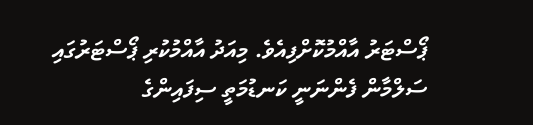ޕޯސްޓަރު އާއްމުކޮށްފިއެވެ. މިއަދު އާއްމުކުރި ޕޯސްޓަރުގައި ސަލްމާން ފެންނަނީ ކަނޑުމަތީ ސިފައިންގެ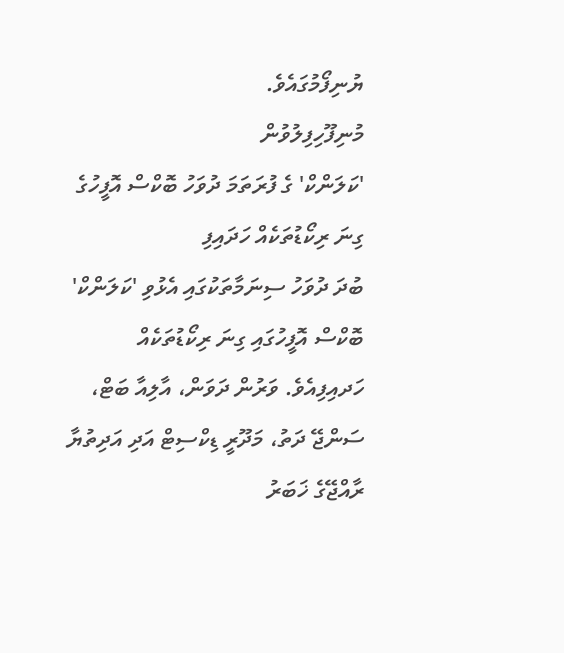ޔުނިފޯމުގައެވެ.
މުނިފޫހިފިލުވުން
'ކަލަންކް' ގެ ފުރަތަމަ ދުވަހު ބޮކްސް އޮފީހުގެ ގިނަ ރިކޯޑުތަކެއް ހަދައިފި
ބުދަ ދުވަހު ސިނަމާތަކުގައި އެޅުވި 'ކަލަންކް' ބޮކްސް އޮފީހުގައި ގިނަ ރިކޯޑުތަކެއް ހަދއިފިއެވެ. ވަރުން ދަވަން، އާލިއާ ބަޓް، ސަންޖޭ ދަތު، މަދޫރީ ޑިކްސިޓް އަދި އަދިތުޔާ
ރާއްޖޭގެ ޚަބަރު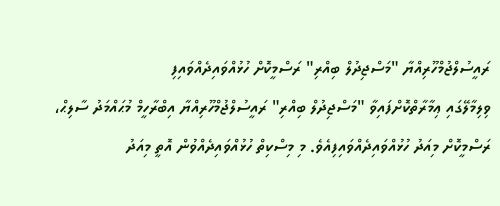ރައީސުލްޖުމްހޫރިއްޔާ "މަސްޖިދުލް ބިއްރި" ރަސްމީކޮށް ހުޅުއްވައިދެއްވައިފި
ވިލިމާލޭގައި ޢިމާރާތްކޮށްފައިވާ "މަސްޖިދުލް ބިއްރި" ރައީސުލްޖުމްހޫރިއްޔާ އިބްރާހީމް މުޙައްމަދު ސާލިޙް، ރަސްމީކޮށް މިއަދު ހުޅުއްވައިދެއްވައިފިއެވެ. މި މިސްކިތް ހުޅުއްވައިދެއްވުން އޮތީ މިއަދު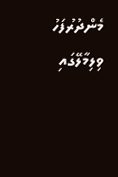މެންދުރުފަހު ވިލިމާލޭގައި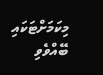މިކަމަށްޓަކައި ބޭއްވެވި